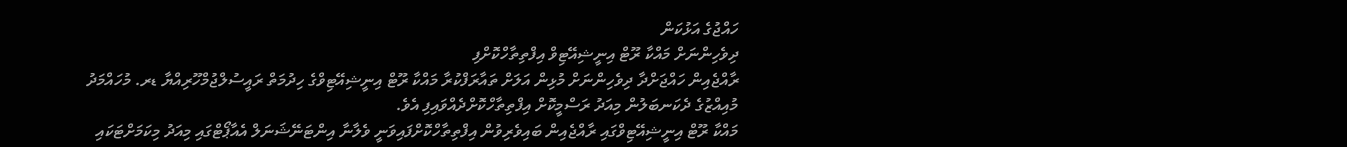ހައްޖުގެ އަޅުކަން
ދިވެހިންނަށް މައްކާ ރޫޓް އިނީޝިއޭޓިވް އިފްތިތާހްކޮށްފި
ރާއްޖެއިން ހައްޖަށްދާ ދިވެހިންނަށް މުޅިން އަލަށް ތައާރަފްކުރާ މައްކާ ރޫޓް އިނީޝިއޭޓިވްގެ ހިދުމަތް ރައީސުލްޖުމްހޫރިއްޔާ ޑރ. މުހައްމަދު މުއިއްޒުގެ ދެކަނބަލުން މިއަދު ރަސްމީކޮށް އިފްތިތާހްކޮށްދެއްވައިފި އެވެ.
މައްކާ ރޫޓް އިނީޝިއޭޓިވްގައި ރާއްޖެއިން ބައިވެރިވުން އިފްތިތާހްކޮށްފައިވަނީ ވެލާނާ އިންޓަނޭޝަނަލް އެއާޕޯޓްގައި މިއަދު މިކަމަށްޓަކައި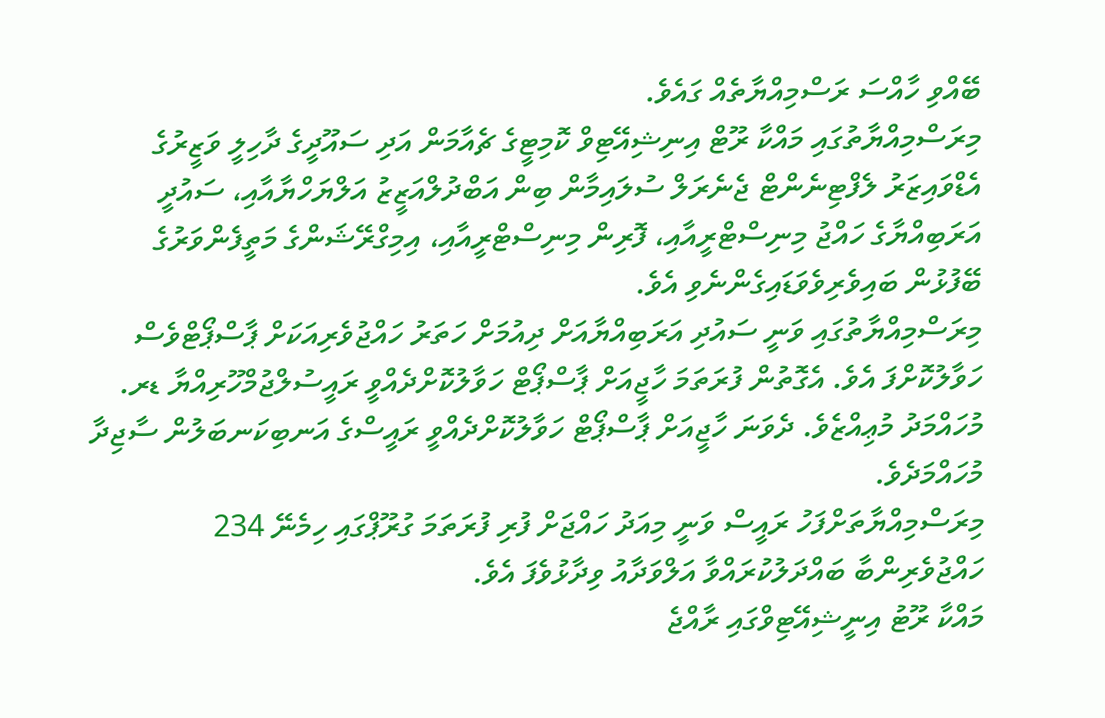ބޭއްވި ހާއްސަ ރަސްމިއްޔާތެއް ގައެވެ.
މިރަސްމިއްޔާތުގައި މައްކާ ރޫޓް އިނިޝިއޭޓިވް ކޮމިޓީގެ ޗެއާމަން އަދި ސައޫދީގެ ދާހިލީ ވަޒީރުގެ އެޑްވައިޒަރު ލެފްޓިނެންޓް ޖެނެރަލް ސުލައިމާން ބިން އަބްދުލްއަޒީޒު އަލްޔަހްޔާއާއި، ސައުދީ އަރަބިއްޔާގެ ހައްޖު މިނިސްޓްރީއާއި، ފޮރިން މިނިސްޓްރީއާއި، އިމިގްރޭޝަންގެ މަތީފެންވަރުގެ ބޭފުޅުން ބައިވެރިވެވަޑައިގެންނެވި އެވެ.
މިރަސްމިއްޔާތުގައި ވަނީ ސައުދި އަރަބިއްޔާއަށް ދިއުމަށް ހަތަރު ހައްޖުވެރިއަކަށް ޕާސްޕޯޓްވެސް ހަވާލުކޮށްފަ އެވެ. އެގޮތުން ފުރަތަމަ ހާޖީއަށް ޕާސްޕޯޓް ހަވާލުކޮށްދެއްވީ ރައީސުލްޖުމްހޫރިއްޔާ ޑރ. މުހައްމަދު މުޢިއްޒެވެ. ދެވަނަ ހާޖީއަށް ޕާސްޕޯޓް ހަވާލުކޮށްދެއްވީ ރައީސްގެ އަނބިކަނބަލުން ސާޖިދާ މުހައްމަދެވެ.
މިރަސްމިއްޔާތަށްފަހު ރައީސް ވަނީ މިއަދު ހައްޖަށް ފުރި ފުރަތަމަ ގުރޫޕްގައި ހިމެނޭ 234 ހައްޖުވެރިންބާ ބައްދަލުކުރައްވާ އަލްވަދާއު ވިދާޅުވެފަ އެވެ.
މައްކާ ރޫޓު އިނީޝިއޭޓިވްގައި ރާއްޖެ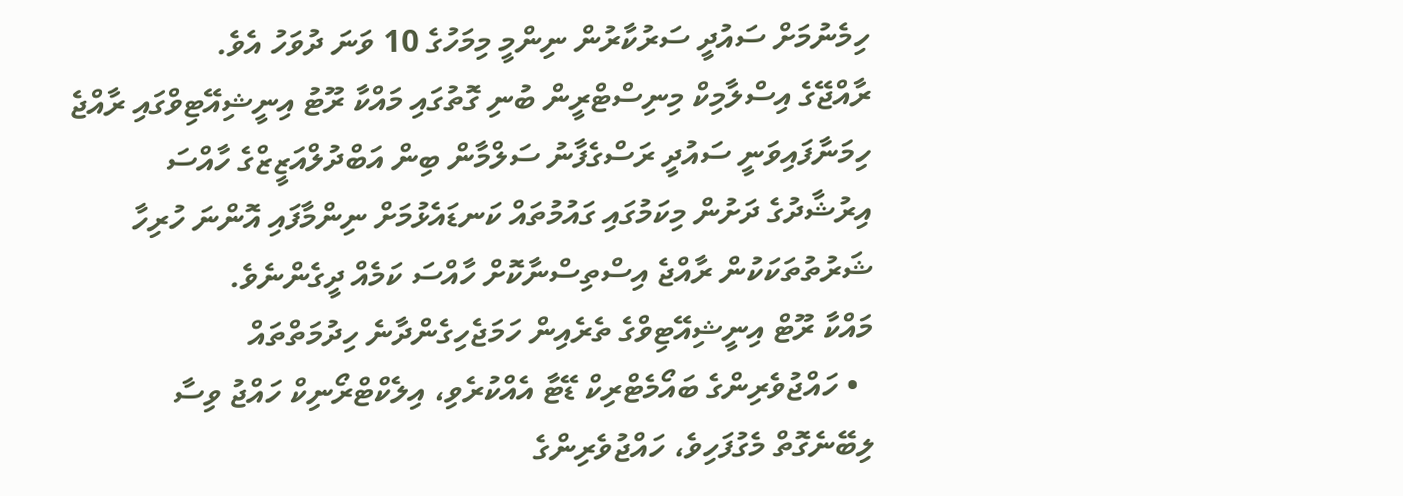ހިމެނުމަށް ސައުދީ ސަރުކާރުން ނިންމީ މިމަހުގެ 10 ވަނަ ދުވަހު އެވެ.
ރާއްޖޭގެ އިސްލާމިކް މިނިސްޓްރީން ބުނި ގޮތުގައި މައްކާ ރޫޓު އިނީޝިއޭޓިވްގައި ރާއްޖެ ހިމަނާފައިވަނީ ސައުދީ ރަސްގެފާނު ސަލްމާން ބިން އަބްދުލްއަޒީޒްގެ ހާއްސަ އިރުޝާދުގެ ދަށުން މިކަމުގައި ގައުމުތައް ކަނޑައެޅުމަށް ނިންމާފައި އޮންނަ ހުރިހާ ޝަރުތުތަކަކުން ރާއްޖެ އިސްތިސްނާކޮށް ހާއްސަ ކަމެއް ދީގެންނެވެ.
މައްކާ ރޫޓް އިނީޝިއޭޓިވްގެ ތެރެއިން ހަމަޖެހިގެންދާނެ ހިދުމަތްތައް
  • ހައްޖުވެރިންގެ ބައޯމެޓްރިކް ޑޭޓާ އެއްކުރެވި، އިލެކްޓްރޯނިކް ހައްޖު ވިސާ ލިބޭނެގޮތް މެގުފަހިވެ، ހައްޖުވެރިންގެ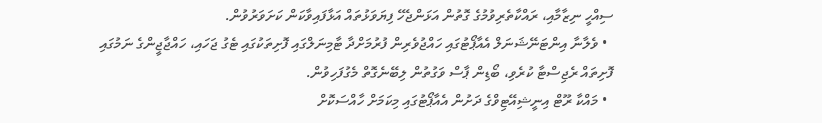ސިއްހީ ނިޒާމާއި، ރައްކާތެރިވުމުގެ ގޮތުން އަޅަންޖެހޭ ފިޔަވަޅުތައް އަޅާފައިވާކަން ކަށަވަރުވުން.
  • ވެލާނާ އިންޓަނޭޝަނަލް އެއާޕޯޓުގައި ހައްޖުވެރިން ފުރުމަށްދާ ޓާމިނަލްގައި ފޮށިތަކުގައި ޓެގު ޖަހައި، ހައްޖާޖީންގެ ނަމުގައި ފޮށިތައް ރެޖިސްޓާ ކުރެވި، ބޯޑިން ޕާސް ވަގުތުން ލިބޭނެގޮތް މެގުފަހިވުން.
  • މައްކާ ރޫޓް އިނީޝިއޭޓިވްގެ ދަށުން އެއާޕޯޓުގައި މިކަމަށް ހާއްސަކޮށް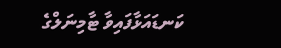ކަނޑައަޅާފައިވާ ޓާމިނަލްގެ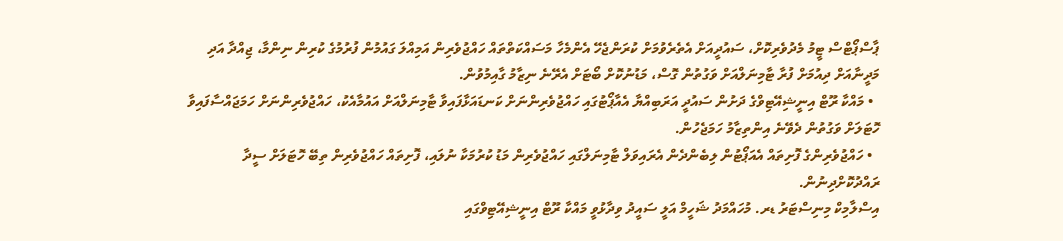ޕާސްޕޯޓްސް ޓީމު މެދުވެރިކޮށް، ސައުދީއަށް އެތެރެވުމަށް ކުރަންޖެހޭ އެންމެހާ މަސައްކަތްތައް ހައްޖުވެރިން އަމިއްލަ ގައުމުން ފުރުމުގެ ކުރިން ނިންމާ، ޖިއްދާ އަދި މަދީނާއަށް ދިއުމަށް ފުރާ ޓާމިނަލްއަށް ވަގުތުން ގޮސް، މަޑުނުކޮށް ބޯޓަށް އެރޭނެ ނިޒާމު ގާއިމުވުން.
  • މައްކާ ރޫޓް އިނީޝިއޭޓިވްގެ ދަށުން ސައުދީ އަރަބިއްޔާ އެއާޕޯޓުގައި ހައްޖުވެރިންނަށް ކަނޑައަޅާފައިވާ ޓާމިނަލްއަށް އައުމާއެކު، ހައްޖުވެރިންނަށް ހަމަޖައްސާފައިވާ ހޮޓަލަށް ވަގުތުން ދެވޭނެ އިންތިޒާމު ހަމަޖެހުން.
  • ހައްޖުވެރިންގެ ފޮށިތައް އެއަޕޯޓުން ލިބެންދެން އެރައިވަލް ޓާމިނަލްގައި ހައްޖުވެރިން މަޑު ކުރުމަކާ ނުލައި، ފޮށިތައް ހައްޖުވެރިން ތިބޭ ހޮޓަލަށް ސީދާ ރައްދުކޮށްދިނުން.
އިސްލާމިކް މިނިސްޓަރު ޑރ. މުހައްމަދު ޝަހީމް އަލީ ސައީދު ވިދާޅުވީ މައްކާ ރޫޓް އިނީޝިއޭޓިވްގައި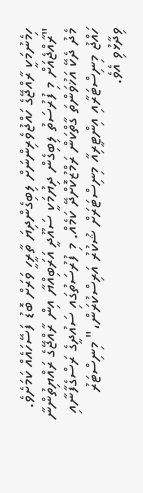ހިމެނުމަކީ ރާއްޖޭގެ ހައްޖުވެރިންނަށް ލިބިގެންދިޔަ ތާރީހީ ވަރަށް ބޮޑު ފަސޭހައެއް ކަމަށެވެ.
"ރާއްޖެއަށް މި ފުރުސަތު ލިބިގެން ދިޔުމަކީ ސައޫދީ އަރަބިއްޔާ އިން ރާއްޖޭގެ ރައްޔިތުންނާ މެދު ދެކޭ އަޚުވަންތަ ގާތްކަން ރަމްޒުކޮށްދޭ ކަމެއް. މި ފުރުސަތުގައި ސައުދީގެ ރަސްގެފާނާއި ހައްޖު މިނިސްޓަރާއި އިންޓީރިއާ މިނިސްޓަރަށް ޝުކުރު އަރިސްކުރަން،" މިނިސްޓަރު ވިދާޅުވި އެވެ.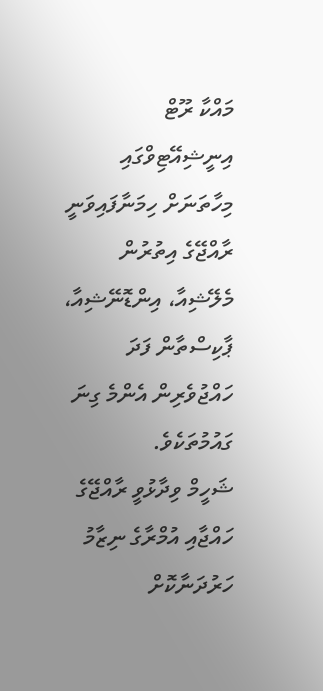މައްކާ ރޫޓް އިނީޝިއޭޓިވްގައި މިހާތަނަށް ހިމަނާފައިވަނީ ރާއްޖޭގެ އިތުރުން މެލޭޝިއާ، އިންޑޮނޭޝިއާ، ޕާކިސްތާން ފަދަ ހައްޖުވެރިން އެންމެ ގިނަ ގައުމުތަކެވެ.
ޝަހީމް ވިދާޅުވީ ރާއްޖޭގެ ހައްޖާއި އުމްރާގެ ނިޒާމު ހަރުދަނާކޮށް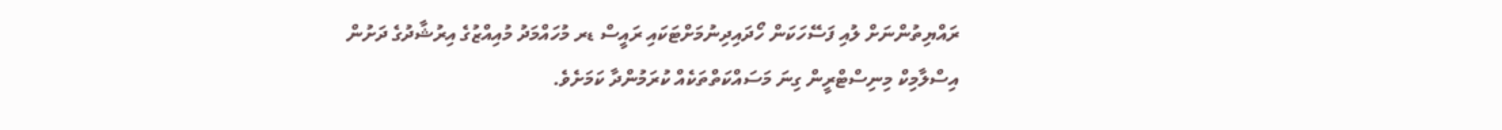ރައްޔިތުންނަށް ލުއި ފަސޭހަކަން ހޯދައިދިނުމަށްޓަކައި ރައީސް ޑރ މުހައްމަދު މުއިއްޒުގެ އިރުޝާދުގެ ދަށުން އިސްލާމިކް މިނިސްޓްރީން ގިނަ މަސައްކަތްތަކެއް ކުރަމުންދާ ކަމަށެވެ.